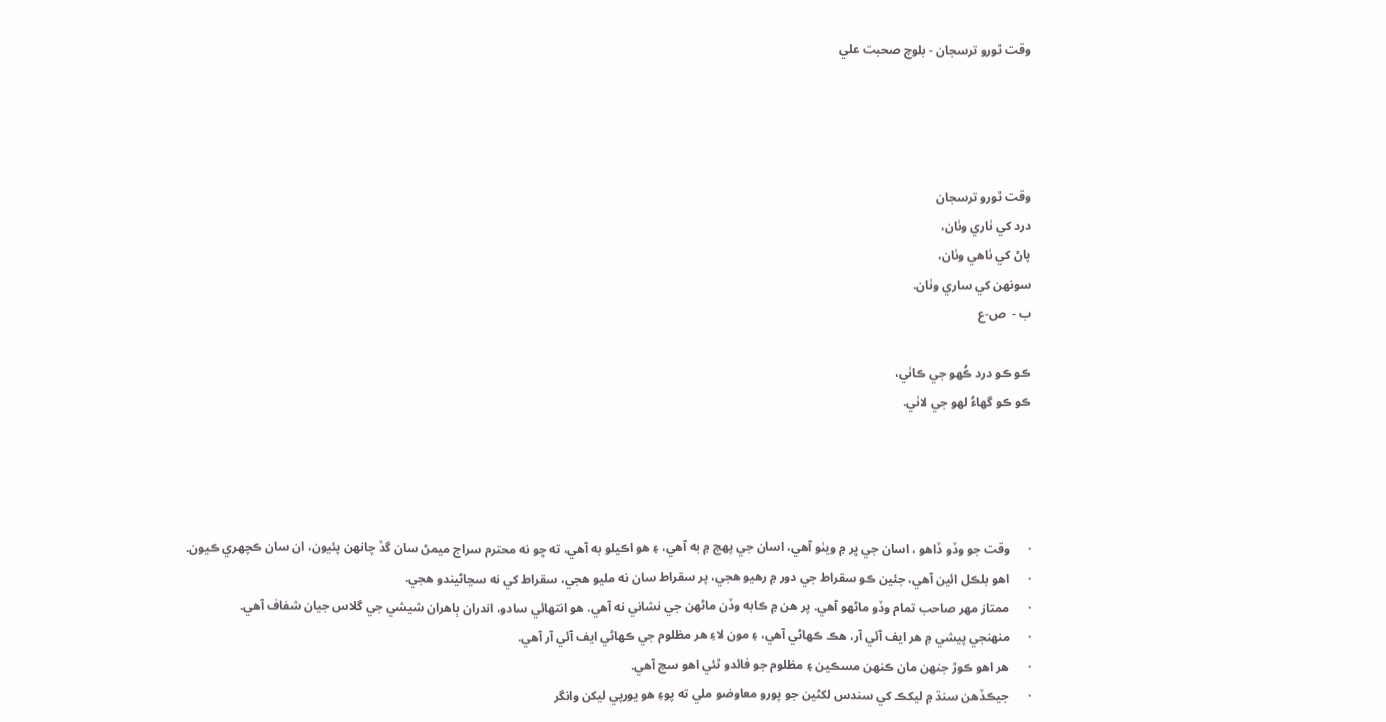وقت ٿورو ترسجان - بلوچ صحبت علي




وقت ٿورو ترسجان
درد کي ٺاري وٺان،
پاڻ کي ٺاهي وٺان،
سونهن کي ساري وٺان.
ب -  ص-ع

ڪو ڪو درد ڪُهو جي ڪاٺي،
ڪو ڪو گهاءُ لهو جي لاٺي.




·      وقت جو وڏو ڏاهو ، اسان جي ڀر ۾ ويٺو آهي، اسان جي پهچ ۾ به آهي، ۽ هو اڪيلو به آهي، ته ڇو نه محترم سراج ميمڻ سان گڏ چانهن پئيون، ان سان ڪچهري ڪيون.
·      اهو بلڪل ائين آهي، جئين ڪو سقراط جي دور ۾ رهيو هجي، پر سقراط سان نه مليو هجي، سقراط کي نه سڃاڻيندو هجي.
·      ممتاز مهر صاحب تمام وڏو ماڻهو آهي. پر هن ۾ ڪابه وڏن ماڻهن جي نشاني نه آهي. هو انتهائي سادو، اندران ٻاهران شيشي جي گلاس جيان شفاف آهي.
·      منهنجي پيشي ۾ هر ايف آئي آر، هڪ ڪهاڻي آهي، ۽ مون لاءِ هر مظلوم جي ڪهاڻي ايف آئي آر آهي.
·      هر اهو ڪوڙ جنهن مان ڪنهن مسڪين ۽ مظلوم جو فائدو ٿئي اهو سچ آهي.
·      جيڪڏهن سنڌ ۾ ليکڪ کي سندس لکڻين جو پورو معاوضو ملي ته پوءِ هو يورپي ليکن وانگر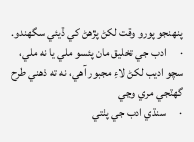پنهنجو پورو وقت لکڻ پڙهڻ کي ڏيئي سگهندو.
·      ادب جي تخليق مان پئسو ملي يا نه ملي، سچو اديب لکڻ لاءِ مجبور آهي، نه ته ذهني طرح گهٽجي مري وڃي
·      سنڌي ادب جي پٺتي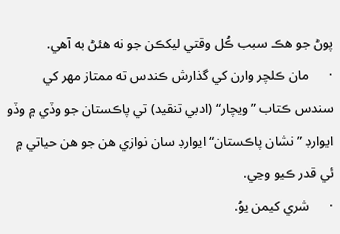پوڻ جو هڪ سبب ڪُل وقتي ليکڪن جو نه هئڻ به آهي.
·      مان ڪلچر وارن کي گذارش ڪندس ته ممتاز مهر کي  سندس ڪتاب ”ويچار“ (ادبي تنقيد) تي پاڪستان جو وڏي ۾ وڏو ايوارڊ ”نشان پاڪستان“ ايوارڊ سان نوازي هن جو هن حياتي ۾ ئي قدر ڪيو وڃي.
·      شري کيمن يوُ.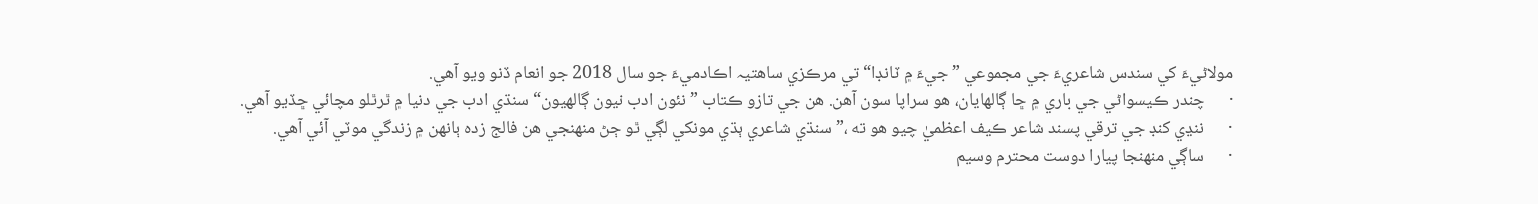مولاڻيءَ کي سندس شاعريءَ جي مجموعي ”جيءَ ۾ ٽانڊا“ تي مرڪزي ساهتيہ اڪادميءَ جو سال 2018 جو انعام ڏنو ويو آهي.
·      چندر ڪيسواڻي جي باري ۾ ڇا ڳالهايان، هو سراپا سون آهن. هن جي تازو ڪتاب ” نئون ادب نيون ڳالهيون“ سنڌي ادب جي دنيا ۾ ٿرٿلو مچائي ڇڏيو آهي.
·      ننڍي کنڊ جي ترقي پسند شاعر ڪيف اعظميٰ چيو هو ته ،”سنڌي شاعري ٻڌي مونکي لڳي ٿو ڄڻ منهنجي هن فالج زده ٻانهن ۾ زندگي موٽي آئي آهي.
·      ساڳي منهنجا پيارا دوست محترم وسيم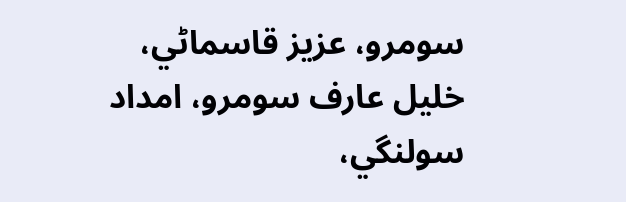سومرو، عزيز قاسماڻي، خليل عارف سومرو، امداد سولنگي،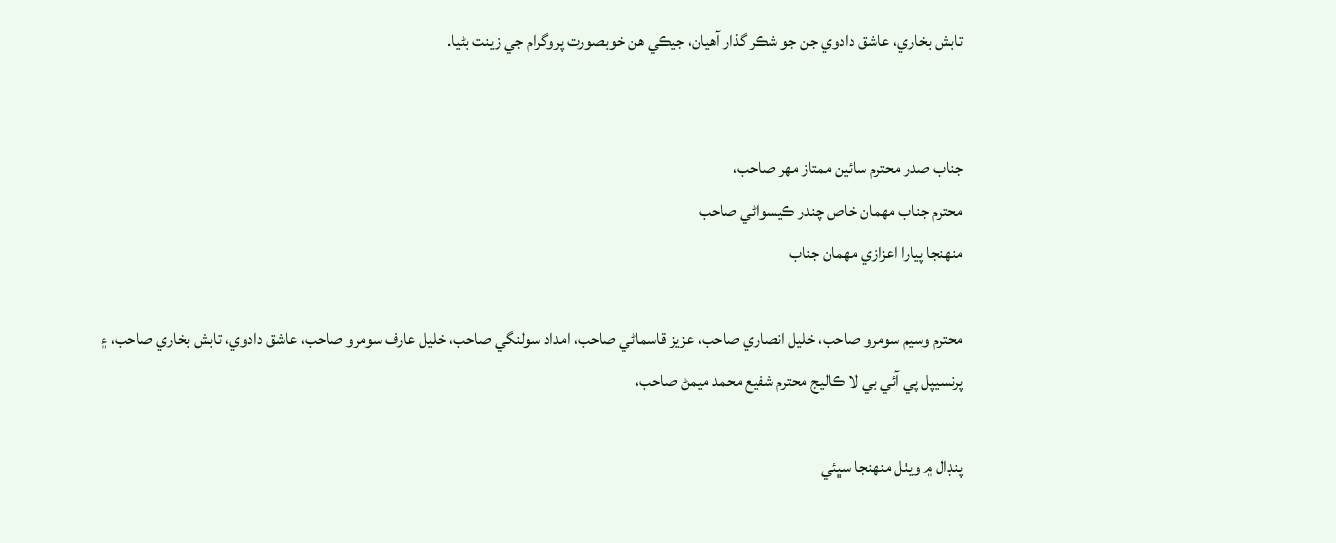تابش بخاري، عاشق دادوي جن جو شڪر گذار آهيان، جيڪي هن خوبصورت پروگرام جي زينت بڻيا.


جناب صدر محترم سائين ممتاز مهر صاحب،
محترم جناب مهمان خاص چندر ڪيسواڻي صاحب
منهنجا پيارا اعزازي مهمان جناب

محترم وسيم سومرو صاحب، خليل انصاري صاحب، عزيز قاسماڻي صاحب، امداد سولنگي صاحب، خليل عارف سومرو صاحب، عاشق دادوي، تابش بخاري صاحب، ۽ پرنسيپل پي آئي بي لا ڪاليج محترم شفيع محمد ميمڻ صاحب،

پنڊال ۾ ويٺل منهنجا سڀئي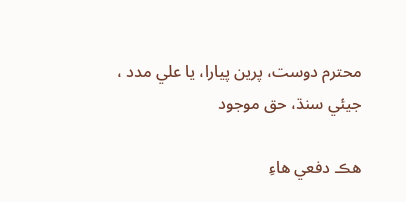محترم دوست، پرين پيارا، يا علي مدد ، جيئي سنڌ، حق موجود

هڪ دفعي هاءِ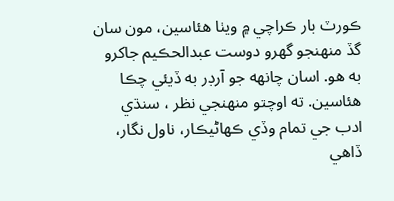ڪورٽ بار ڪراچي ۾ ويٺا هئاسين، مون سان گڏ منهنجو گهرو دوست عبدالحڪيم جاکرو به هو. اسان چانهه جو آرڊر به ڏيئي چڪا هئاسين. ته اوچتو منهنجي نظر ، سنڌي ادب جي تمام وڏي ڪهاڻيڪار، ناول نگار، ڏاهي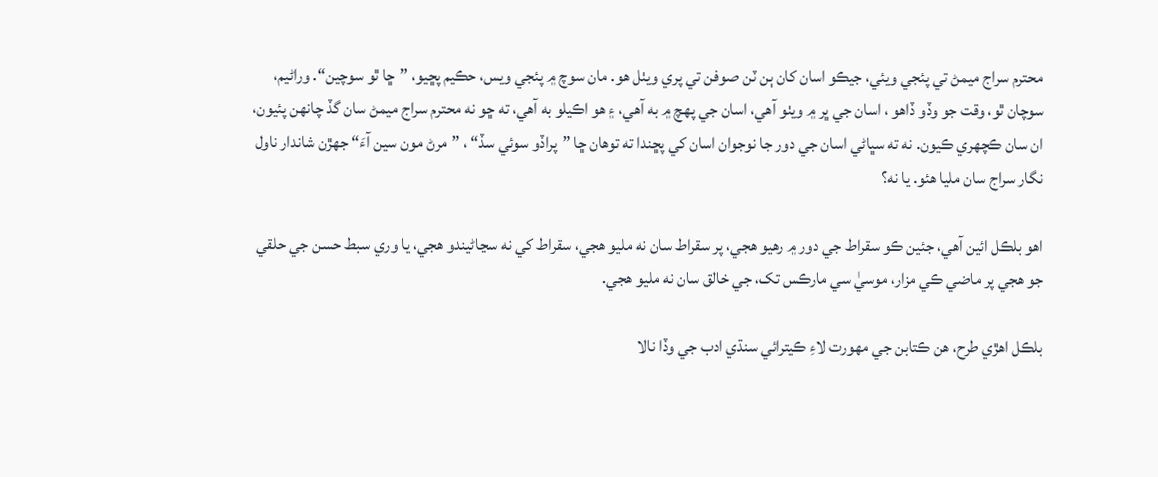محترم سراج ميمڻ تي پئجي ويئي، جيڪو اسان کان ٻن ٽن صوفن تي پري ويٺل هو. مان سوچ ۾ پئجي ويس، حڪيم پڇيو، ”ڇا ٿو سوچين“. وراڻيم، سوچان ٿو، وقت جو وڏو ڏاهو ، اسان جي ڀر ۾ ويٺو آهي، اسان جي پهچ ۾ به آهي، ۽ هو اڪيلو به آهي، ته ڇو نه محترم سراج ميمڻ سان گڏ چانهن پئيون، ان سان ڪچهري ڪيون. نه ته سڀاڻي اسان جي دور جا نوجوان اسان کي پڇندا ته توهان ڇا ”پراڏو سوئي سڏ“ ، ”مرڻ مون سين آءَ“ جهڙن شاندار ناول نگار سراج سان مليا هئو. يا نه؟

اهو بلڪل ائين آهي، جئين ڪو سقراط جي دور ۾ رهيو هجي، پر سقراط سان نه مليو هجي، سقراط کي نه سڃاڻيندو هجي، يا وري سبط حسن جي حلقي جو هجي پر ماضي ڪي مزار، موسيٰ سي مارڪس تک، جي خالق سان نه مليو هجي.

بلڪل اهڙي طرح، هن ڪتابن جي مهورت لاءِ ڪيترائي سنڌي ادب جي وڏا نالا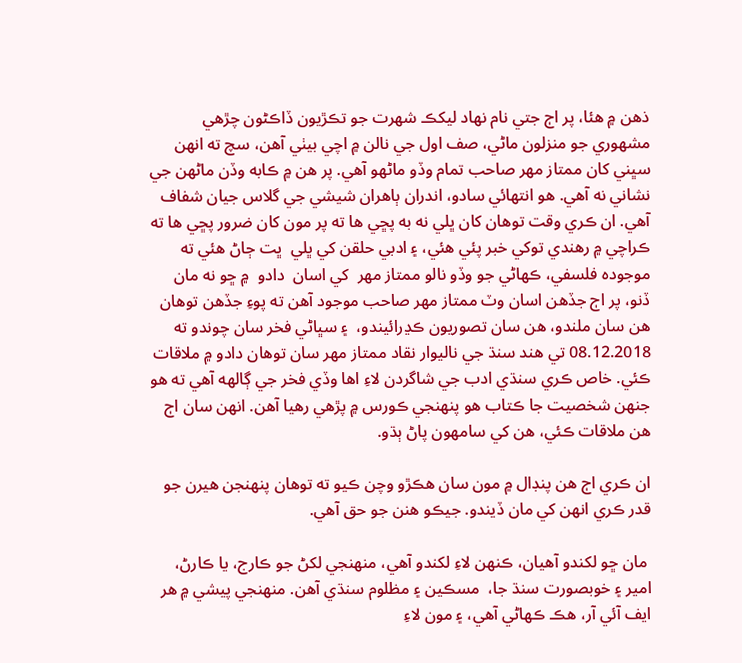ذهن ۾ هئا، پر اڄ جتي نام نهاد ليکڪ شهرت جو تڪڙيون ڏاڪڻون چڙهي مشهوري جو منزلون ماڻي، صف اول جي نالن ۾ اچي بيٺي آهن، سچ ته انهن سڀني کان ممتاز مهر صاحب تمام وڏو ماڻهو آهي. پر هن ۾ ڪابه وڏن ماڻهن جي نشاني نه آهي. هو انتهائي سادو، اندران ٻاهران شيشي جي گلاس جيان شفاف آهي. ان ڪري وقت توهان کان ڀلي نه به پڇي ها ته پر مون کان ضرور پڇي ها ته ڪراچي ۾ رهندي توکي خبر پئي هئي، ۽ ادبي حلقن کي ڀلي  ڀت ڄاڻ هئي ته موجوده فلسفي، ڪهاڻي جو وڏو نالو ممتاز مهر  کي اسان  دادو  ۾ ڇو نه مان ڏنو، پر اڄ جڏهن اسان وٽ ممتاز مهر صاحب موجود آهن ته پوءِ جڏهن توهان هن سان ملندو، هن سان تصوريون ڪڍرائيندو،  ۽ سڀاڻي فخر سان چوندو ته 08.12.2018 تي هند سنڌ جي ناليوار نقاد ممتاز مهر سان توهان دادو ۾ ملاقات ڪئي. خاص ڪري سنڌي ادب جي شاگردن لاءِ اها وڏي فخر جي ڳالهه آهي ته هو جنهن شخصيت جا ڪتاب هو پنهنجي ڪورس ۾ پڙهي رهيا آهن. انهن سان اڄ هن ملاقات ڪئي، هن کي سامهون پاڻ ٻڌو.

ان ڪري اڄ هن پنڊال ۾ مون سان هڪڙو وچن ڪيو ته توهان پنهنجن هيرن جو قدر ڪري انهن کي مان ڏيندو. جيڪو هنن جو حق آهي.

 مان ڇو لکندو آهيان، ڪنهن لاءِ لکندو آهي، منهنجي لکڻ جو ڪارج، يا ڪارڻ،  امير ۽ خوبصورت سنڌ جا،  مسڪين ۽ مظلوم سنڌي آهن. منهنجي پيشي ۾ هر ايف آئي آر، هڪ ڪهاڻي آهي، ۽ مون لاءِ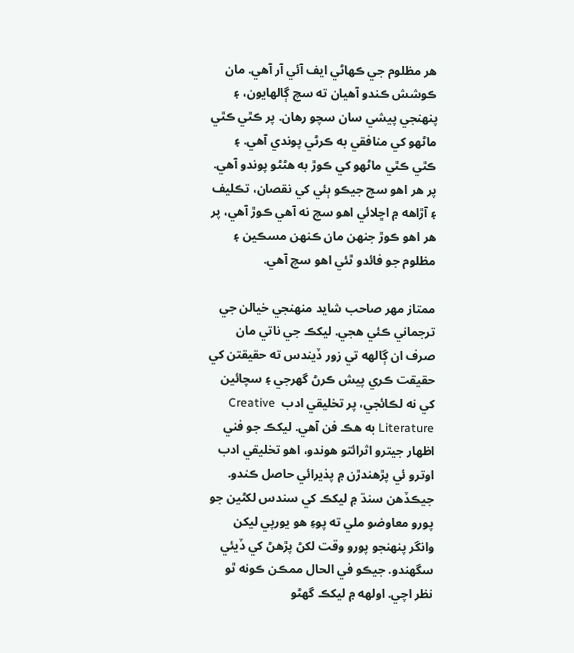هر مظلوم جي ڪهاڻي ايف آئي آر آهي. مان ڪوشش ڪندو آهيان ته سچ ڳالهايون، ۽ پنهنجي پيشي سان سچو رهان. پر ڪٿي ڪٿي ماڻهو کي منافقي به ڪرڻي پوندي آهي. ۽ ڪٿي ڪٿي ماڻهو کي ڪوڙ به هڻڻو پوندو آهي. پر هر اهو سچ جيڪو ٻئي کي نقصان، تڪليف  ۽ آڙاهه ۾ اڇلائي اهو سچ نه آهي ڪوڙ آهي، پر هر اهو ڪوڙ جنهن مان ڪنهن مسڪين ۽ مظلوم جو فائدو ٿئي اهو سچ آهي.

ممتاز مهر صاحب شايد منهنجي خيالن جي ترجماني ڪئي هجي. ليکڪ جي ناتي مان صرف ان ڳالهه تي زور ڏيندس ته حقيقتن کي حقيقت ڪري پيش ڪرڻ گهرجي ۽ سچائين کي نه لڪائجي، پر تخليقي ادب  Creative Literature به هڪ فن آهي. ليکڪ جو فني اظهار جيترو اثرائتو هوندو، اهو تخليقي ادب اوترو ئي پڙهندڙن ۾ پذيرائي حاصل ڪندو. جيڪڏهن سنڌ ۾ ليکڪ کي سندس لکڻين جو پورو معاوضو ملي ته پوءِ هو يورپي ليکن وانگر پنهنجو پورو وقت لکڻ پڙهڻ کي ڏيئي سگهندو. جيڪو في الحال ممڪن ڪونه ٿو نظر اچي. اولهه ۾ ليکڪ گهڻو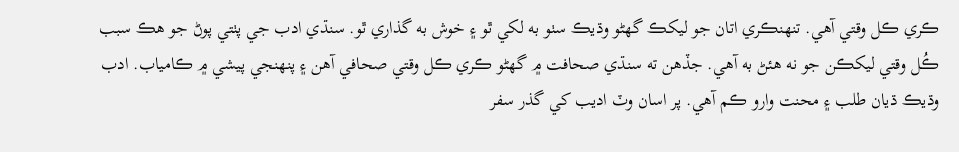ڪري ڪل وقتي آهي. تنهنڪري اتان جو ليکڪ گهڻو وڌيڪ سٺو به لکي ٿو ۽ خوش به گذاري ٿو. سنڌي ادب جي پٺتي پوڻ جو هڪ سبب ڪُل وقتي ليکڪن جو نه هئڻ به آهي. جڏهن ته سنڌي صحافت ۾ گهڻو ڪري ڪل وقتي صحافي آهن ۽ پنهنجي پيشي ۾ ڪامياب. ادب وڌيڪ ڌيان طلب ۽ محنت وارو ڪم آهي. پر اسان وٽ اديب کي گذر سفر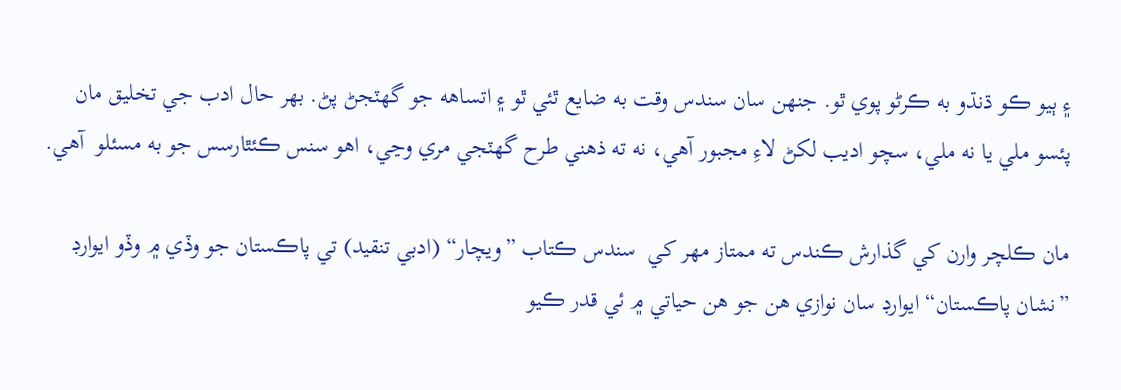۽ ٻيو ڪو ڌنڌو به ڪرڻو پوي ٿو. جنهن سان سندس وقت به ضايع ٿئي ٿو ۽ اتساهه جو گهٽجڻ پڻ. بهر حال ادب جي تخليق مان پئسو ملي يا نه ملي، سچو اديب لکڻ لاءِ مجبور آهي، نه ته ذهني طرح گهٽجي مري وڃي، اهو سنس ڪئٿارسس جو به مسئلو  آهي.

مان ڪلچر وارن کي گذارش ڪندس ته ممتاز مهر کي  سندس ڪتاب ”ويچار“ (ادبي تنقيد) تي پاڪستان جو وڏي ۾ وڏو ايوارڊ ”نشان پاڪستان“ ايوارڊ سان نوازي هن جو هن حياتي ۾ ئي قدر ڪيو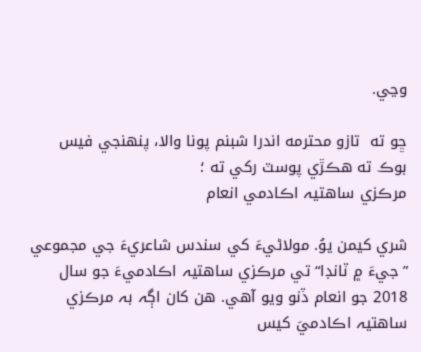وڃي.

ڇو ته  تازو محترمه اندرا شبنم پونا والا، پنهنجي فيس بوڪ ته هڪڙي پوسٽ رکي ته ؛
مرڪزي ساهتيہ اڪادمي انعام

شري کيمن يوُ. مولاڻيءَ کي سندس شاعريءَ جي مجموعي ”جيءَ ۾ ٽانڊا“ تي مرڪزي ساهتيہ اڪادميءَ جو سال 2018 جو انعام ڏنو ويو آهي. هن کان اڳہ بہ مرڪزي ساهتيہ اڪادميَ کيس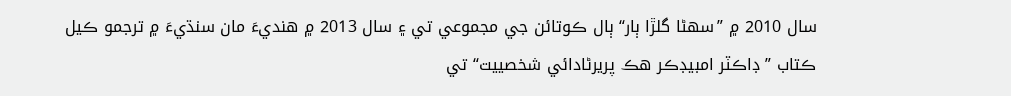سال 2010 ۾ ”سهڻا گلڙا ٻار“ ٻال ڪوتائن جي مجموعي تي ۽ سال 2013 ۾ ھنديءَ مان سنڌيءَ ۾ ترجمو ڪيل ڪتاب ”ڊاڪٽر امبيڊڪر هڪ پريرڻادائي شخصييت“ تي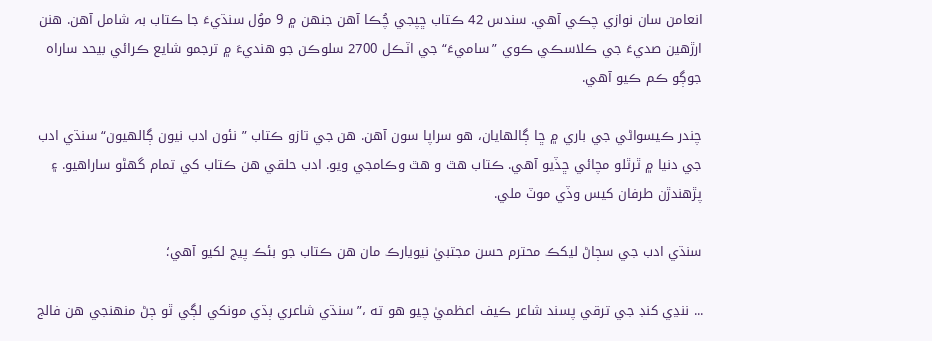انعامن سان نوازي چڪي آھي. سندس 42 ڪتاب ڇپجي چُڪا آھن جنهن ۾ 9 موُل سنڌيءَ جا ڪتاب بہ شامل آھن. هنن ارڙھين صديءَ جي ڪلاسڪي ڪوي ”ساميءَ“ جي اٽڪل 2700 سلوڪن جو هنديءَ ۾ ترجمو شايع ڪرائي بيحد ساراه جوڳو ڪم ڪيو آھي.

چندر ڪيسواڻي جي باري ۾ ڇا ڳالهايان، هو سراپا سون آهن. هن جي تازو ڪتاب ” نئون ادب نيون ڳالهيون“ سنڌي ادب جي دنيا ۾ ٿرٿلو مچائي ڇڏيو آهي. ڪتاب هٿ و هٿ وڪامجي ويو. ادب حلقي هن ڪتاب کي تمام گهڻو ساراهيو. ۽ پڙهندڙن طرفان کيس وڏي موٽ ملي.

سنڌي ادب جي سڄاڻ ليکڪ محترم حسن مجتبيٰ نيويارڪ مان هن ڪتاب جو بئڪ پيج لکيو آهي؛

... ننڍي کنڊ جي ترقي پسند شاعر ڪيف اعظميٰ چيو هو ته ،”سنڌي شاعري ٻڌي مونکي لڳي ٿو ڄڻ منهنجي هن فالج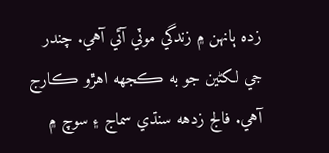زده ٻانهن ۾ زندگي موٽي آئي آهي. چندر جي لکڻين جو به ڪجهه اهڙو ڪارج آهي. فالج زدهه سنڌي سماج ۽ سوچ ۾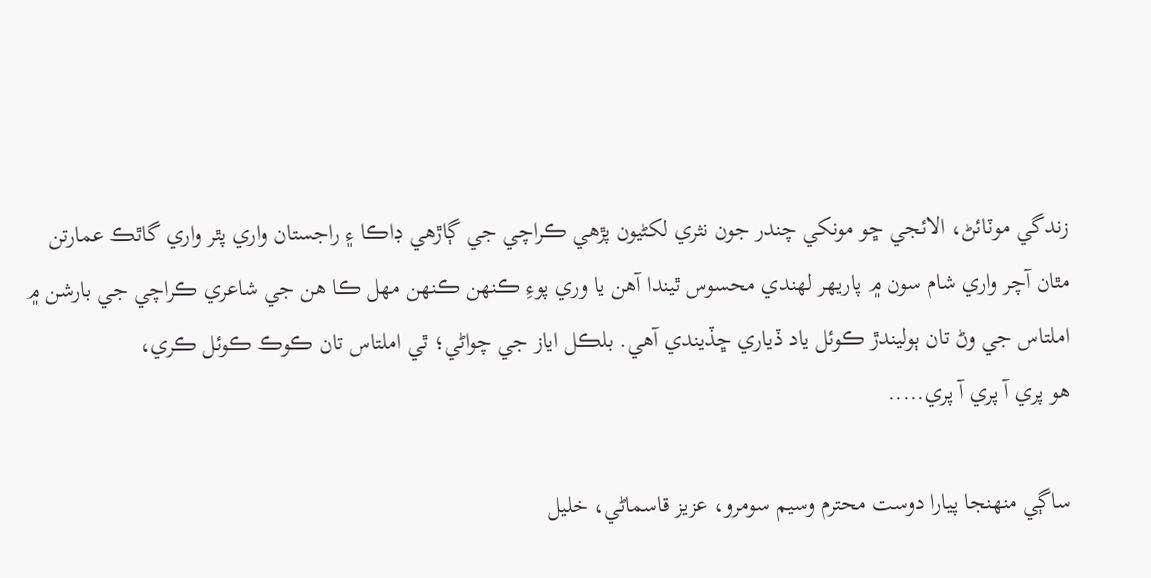زندگي موٽائڻ، الائجي ڇو مونکي چندر جون نثري لکڻيون پڙهي ڪراچي جي ڳاڙهي ڊاڪا ۽ راجستان واري پٿر واري گاٿڪ عمارتن مٿان آچر واري شام سون ۾ پاريهر لهندي محسوس ٿيندا آهن يا وري پوءِ ڪنهن ڪنهن مهل ڪا هن جي شاعري ڪراچي جي بارشن ۾ املتاس جي وڻ تان ٻوليندڙ ڪوئل ياد ڏياري ڇڏيندي آهي. بلڪل اياز جي چواڻي؛ ٿي املتاس تان ڪوڪ ڪوئل ڪري،
هو پري آ پري آ پري.....

ساڳي منهنجا پيارا دوست محترم وسيم سومرو، عزيز قاسماڻي، خليل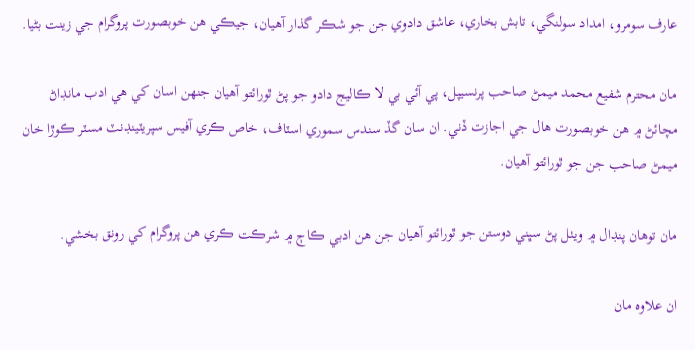عارف سومرو، امداد سولنگي، تابش بخاري، عاشق دادوي جن جو شڪر گذار آهيان، جيڪي هن خوبصورت پروگرام جي زينت بڻيا.

مان محترم شفيع محمد ميمڻ صاحب پرنسيپل، پي آئي بي لا ڪاليج دادو جو پڻ ٿورائتو آهيان جنهن اسان کي هي ادب مانڊاڻ مچائڻ ۾ هن خوبصورت هال جي اجازت ڏني. ان سان گڏ سندس سموري اسٽاف، خاص ڪري آفيس سپريٽينڊنٽ مسٽر ڪوڙا خان ميمڻ صاحب جن جو ٿورائتو آهيان.

مان توهان پنڊال ۾ ويٺل پڻ سڀني دوستن جو ٿورائتو آهيان جن هن ادبي ڪاڄ ۾ شرڪت ڪري هن پروگرام کي رونق بخشي.

ان علاوه مان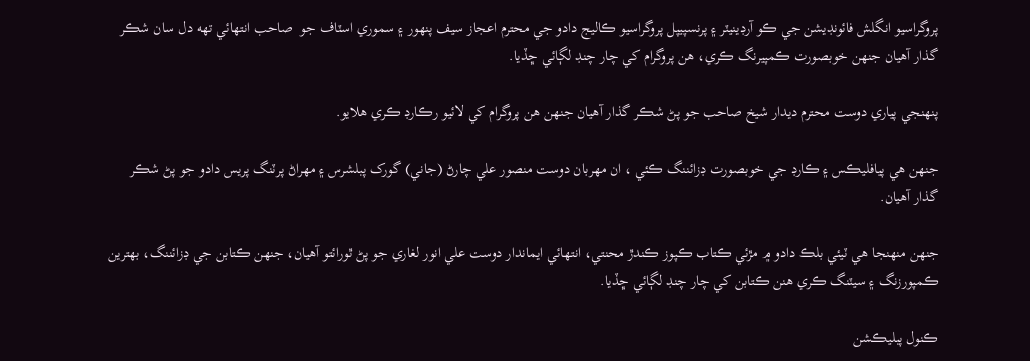پروگراسيو انگلش فائونڊيشن جي ڪو آرڊينيٽر ۽ پرنسپيپل پروگراسيو ڪاليج دادو جي محترم اعجاز سيف پنهور ۽ سموري اسٽاف جو  صاحب انتهائي تهه دل سان شڪر گذار آهيان جنهن خوبصورت ڪمپيرنگ ڪري، هن پروگرام کي چار چنڊ لڳائي ڇڏيا.

پنهنجي پياري دوست محترم ديدار شيخ صاحب جو پڻ شڪر گذار آهيان جنهن هن پروگرام کي لائيو رڪارڊ ڪري هلايو.

جنهن هي پيافليڪس ۽ ڪارڊ جي خوبصورت ڊزائننگ ڪئي ، ان مهربان دوست منصور علي چارڻ (جاني) گورک پبلشرس ۽ مهراڻ پرٽنگ پريس دادو جو پڻ شڪر گذار آهيان.

جنهن منهنجا هي ٽيئي بلڪ دادو ۾ مڙئي ڪتاب ڪپوز ڪندڙ محنتي، انتهائي ايماندار دوست علي انور لغاري جو پڻ ٿورائتو آهيان، جنهن ڪتابن جي ڊزائننگ، بهترين ڪمپورزنگ ۽ سيٽنگ ڪري هنن ڪتابن کي چار چنڊ لڳائي ڇڏيا.

ڪنول پبليڪشن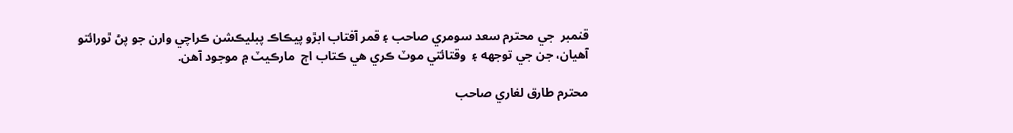قنمبر  جي محترم سعد سومري صاحب ۽ قمر آفتاب ابڙو پيڪاڪ پبليڪشن ڪراچي وارن جو پڻ ٿورائتو آهيان، جن جي توجهه ۽  وقتائتي موٽ ڪري هي ڪتاب اڄ  مارڪيٽ ۾ موجود آهن.

محترم طارق لغاري صاحب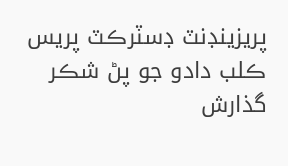پريزينڊنٽ ڊسٽرڪٽ پريس ڪلب دادو جو پڻ شڪر گذارش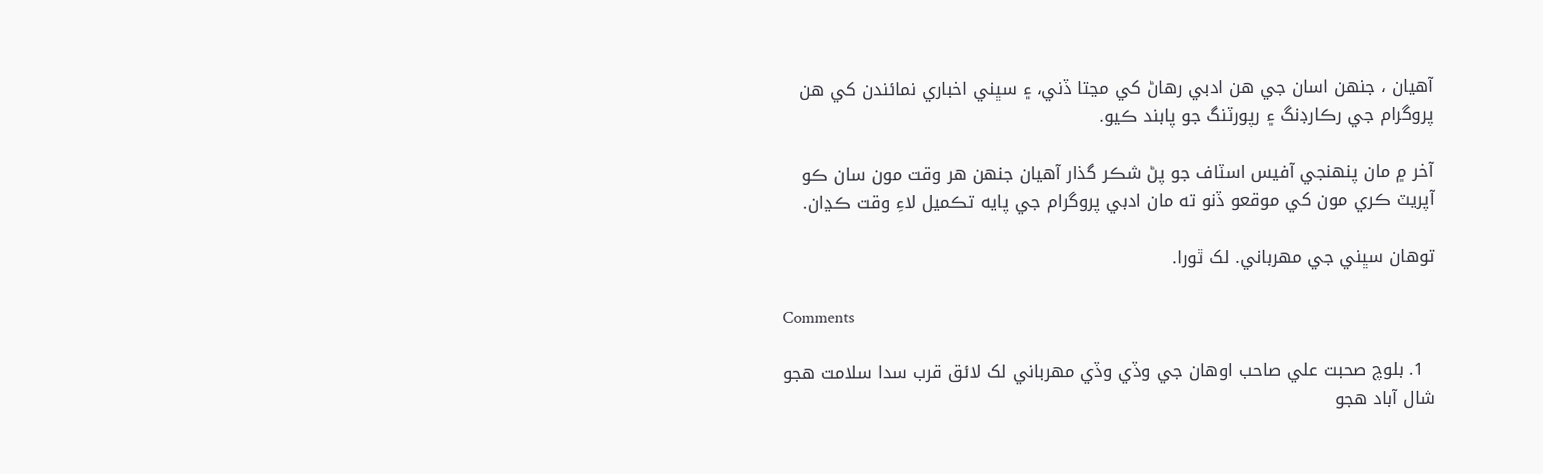آهيان ، جنهن اسان جي هن ادبي رهاڻ کي مڃتا ڏني، ۽ سڀني اخباري نمائندن کي هن پروگرام جي رڪارڊنگ ۽ رپورٽنگ جو پابند ڪيو.

آخر ۾ مان پنهنجي آفيس اسٽاف جو پڻ شڪر گذار آهيان جنهن هر وقت مون سان ڪو آپريٽ ڪري مون کي موقعو ڏنو ته مان ادبي پروگرام جي پايه تڪميل لاءِ وقت ڪڍان.

توهان سڀني جي مهرباني. لک ٿورا.

Comments

  1. بلوچ صحبت علي صاحب اوهان جي وڏي وڏي مھرباني لک لائق قرب سدا سلامت هجو شال آباد هجو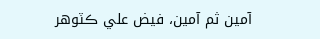آمين ثم آمين، فيض علي ڪٽوهر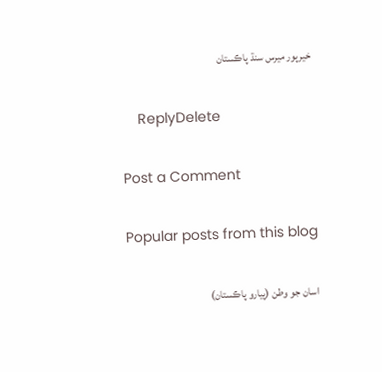خيرپور ميرس سنڌ پاڪستان

    ReplyDelete

Post a Comment

Popular posts from this blog

اسان جو وطن (پيارو پاڪستان)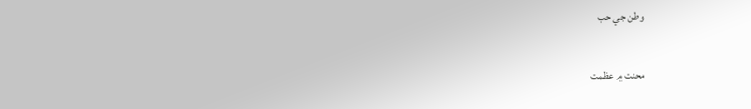وطن جي حب

محنت ۾ عظمت